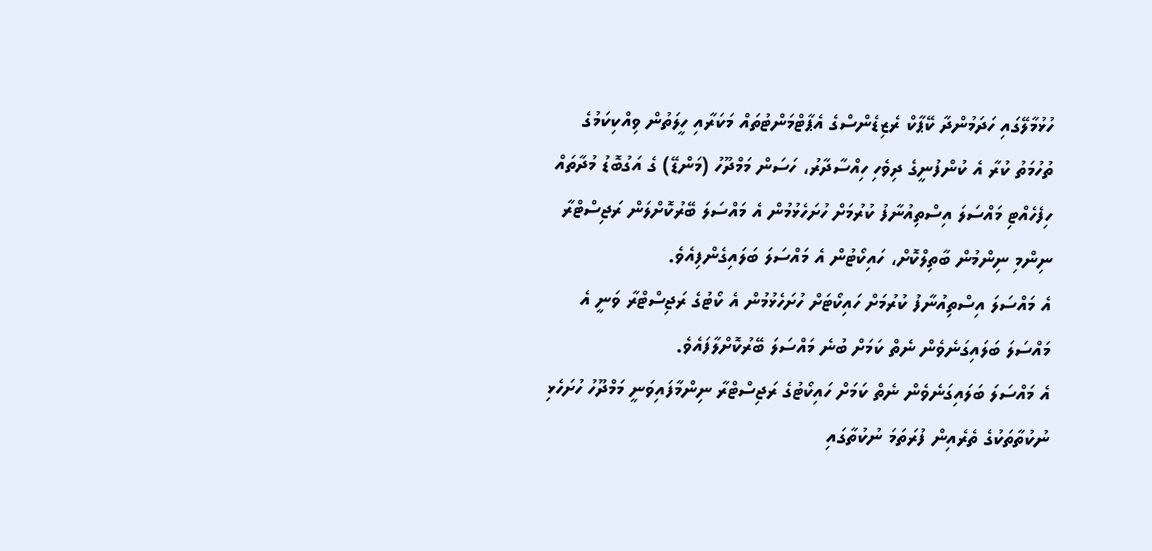ހުޅުމާލޭގައި ހަދަމުންދާ ކޭޕާކް ރެޒިޑެންސްގެ އެޕާޓްމަންޓުތައް މަކަރާއި ހީލަތުން ވިއްކިކަމުގެ ތުހުމަތު ކުރާ އެ ކުންފުނީގެ ދިވެހި ހިއްސާދާރު، ހަސަން މަމްދޫހު (މަންޑޭ) ގެ އަގުބޮޑު މުދާތައް ހިފެހެއްޓި މައްސަލަ އިސްތިއުނާފު ކުރުމަށް ހުށަހެޅުމުން އެ މައްސަލަ ބޭރުކޮށްލަން ރަޖިސްޓްރާ ނިންމި ނިންމުން ބާތިލްކޮށް، ހައިކޯޓުން އެ މައްސަލަ ބަލައިގެންފިއެވެ.
އެ މައްސަލަ އިސްތިއުނާފު ކުރުމަށް ހައިކޯޓަށް ހުށަހެޅުމުން އެ ކޯޓުގެ ރަޖިސްޓްރާ ވަނީ އެ މައްސަލަ ބަލައިގަނެވެން ނެތް ކަމަށް ބުނެ މައްސަލަ ބޭރުކޮށްލާފައެވެ.
އެ މައްސަލަ ބަލައިގަނެވެން ނެތް ކަމަށް ހައިކޯޓުގެ ރަޖިސްޓްރާ ނިންމާފައިވަނީ މަމްދޫހު ހުށަހެޅި ނުކުތާތަކުގެ ތެރެއިން ފުރަތަމަ ނުކުތާގައި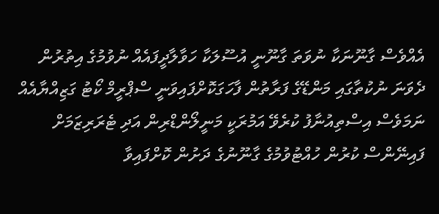އެއްވެސް ގާނޫނަކާ ނުވަތަ ގާނޫނީ އުސޫލަކާ ހަވާލާދީފައެއް ނުވުމުގެ އިތުރުން ދެވަނަ ނުކުތާގައި މަންޑޭގެ ފަރާތުން ފާހަގަކޮށްފައިވަނީ ސްޕްރީމް ކޯޓު ގަޒިއްޔާއެއް ނަމަވެސް އިސްތިއުނާފު ކުރެވޭ އަމުރަކީ މަނީލޯންޑްރިން އަދި ޓެރަރިޒަމަށް ފައިނޭންސް ކުރުން ހުއްޓުވުމުގެ ގާނޫނުގެ ދަށުން ކޮށްފައިވާ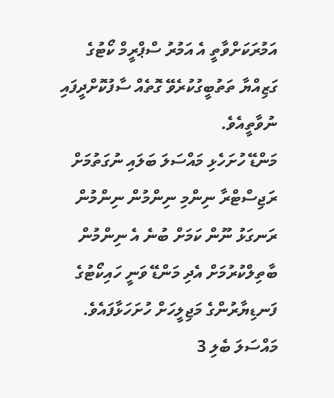އަމުރަކަށްވާތީ އެ އަމުރު ސްޕްރީމް ކޯޓުގެ ގަޒިއްޔާ ތަތުބީގުކުރެވޭ ގޮތެއް ސާފުކޮށްދީފައި ނުވާތީއެވެ.
މަންޑޭ ހުށަހެޅި މައްސަލަ ބަލައި ނުގަތުމަށް ރަޖިސްޓްރާ ނިންމި ނިންމުން ނިންމުން ރަނގަޅު ނޫން ކަމަށް ބުނެ އެ ނިންމުން ބާތިލްކުރުމަށް އެދި މަންޑޭ ވަނީ ހައިކޯޓުގެ ފަނޑިޔާރުންގެ މަޖިލީހަށް ހުށަހަޅާފައެވެ.
މައްސަލަ ބެލި 3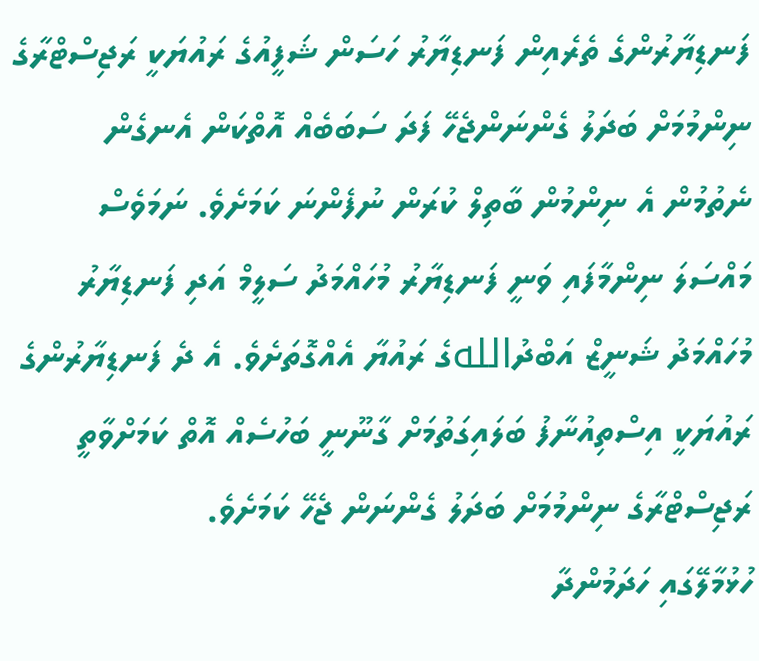ފަނޑިޔާރުންގެ ތެރެއިން ފަނޑިޔާރު ހަސަން ޝަފީއުގެ ރައުޔަކީ ރަޖިސްޓްރާގެ ނިންމުމަށް ބަދަލު ގެންނަންޖެހޭ ފަދަ ސަބަބެއް އޮތްކަން އެނގެން ނެތުމުން އެ ނިންމުން ބާތިލް ކުރަން ނުފެންނަ ކަމަށެވެ. ނަމަވެސް މައްސަލަ ނިންމާފައި ވަނީ ފަނޑިޔާރު މުހައްމަދު ސަލީމް އަދި ފަނޑިޔާރު މުހައްމަދު ޝަނީޒް އަބްދުاللهގެ ރައުޔާ އެއްގޮތަށެވެ. އެ ދެ ފަނޑިޔާރުންގެ ރައުޔަކީ އިސްތިއުނާފު ބަލައިގަތުމަށް ގާނޫނީ ބަހުސެއް އޮތް ކަމަށްވާތީ ރަޖިސްޓްރާގެ ނިންމުމަށް ބަދަލު ގެންނަން ޖެހޭ ކަމަށެވެ.
ހުޅުމާލޭގައި ހަދަމުންދާ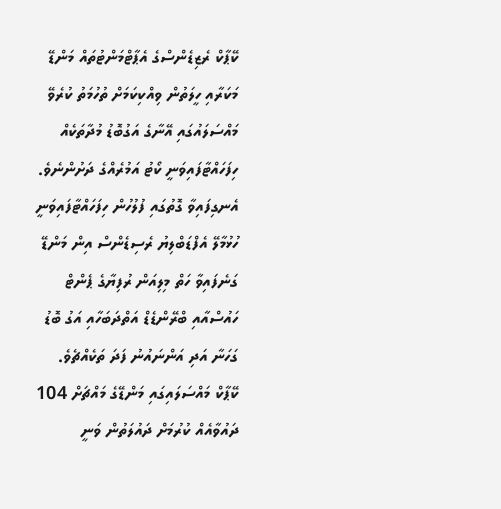ކޭޕާކް ރެޒިޑެންސްގެ އެޕާޓްމަންޓުތައް މަންޑޭ މަކަރާއި ހީލަތުން ވިއްކިކަމަށް ތުހުމަތު ކުރެވޭ މައްސަލައުގައި އޭނާގެ އަގުބޮޑު މުދާތަކެއް ހިފަހައްޓާފައިވަނީ ކޯޓު އަމުރެއްގެ ދަށުންނެވެ. އެނގިފައިވާ ގޮތުގައި ފުލުހުން ހިފަހައްޓާފައިވަނީ ހުޅުމާލޭ އެފްޑަބްލިޔު ރެސިޑެންސް އިން މަންޑޭ ގަނެފައިވާ ހަތް މިލިއަން ރުފިޔާގެ ޕެންޓް ހައުސްއާއި ބްރޭންޑެޑް އަތްދަބަހާއި އަގު ބޮޑު ގަހަނާ އަދި އަންނައުނު ފަދަ ތަކެއްޗެވެ.
ކޭޕާކް މައްސަލައިގައި މަންޑޭގެ މައްޗަށް 104 ދައުވާއެއް ކުރުމަށް ދައުލަތުން ވަނީ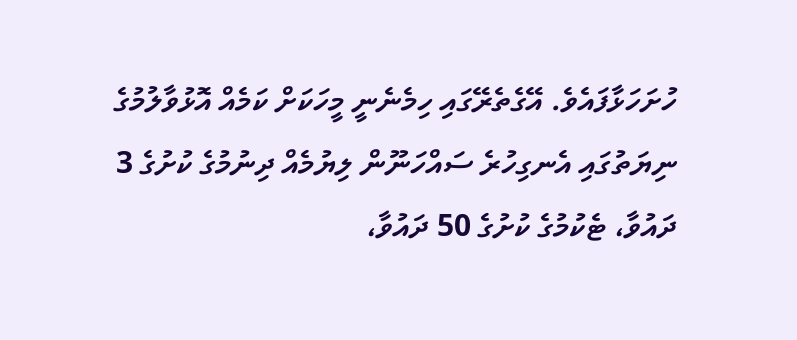ހުށަހަޅާފައެވެ. އޭގެތެރޭގައި ހިމެނެނީ މީހަކަށް ކަމެއް އޮޅުވާލުމުގެ ނިޔަތުގައި އެނގިހުރެ ސައްހަނޫން ލިޔުމެއް ދިނުމުގެ ކުށުގެ 3 ދައުވާ، ޓެކުމުގެ ކުށުގެ 50 ދައުވާ،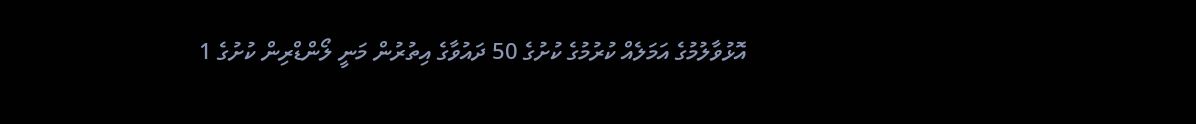އޮޅުވާލުމުގެ އަމަލެއް ކުރުމުގެ ކުށުގެ 50 ދައުވާގެ އިތުރުން މަނީ ލޯންޑްރިން ކުށުގެ 1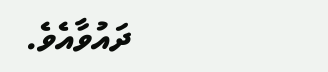ދައުވާއެވެ.